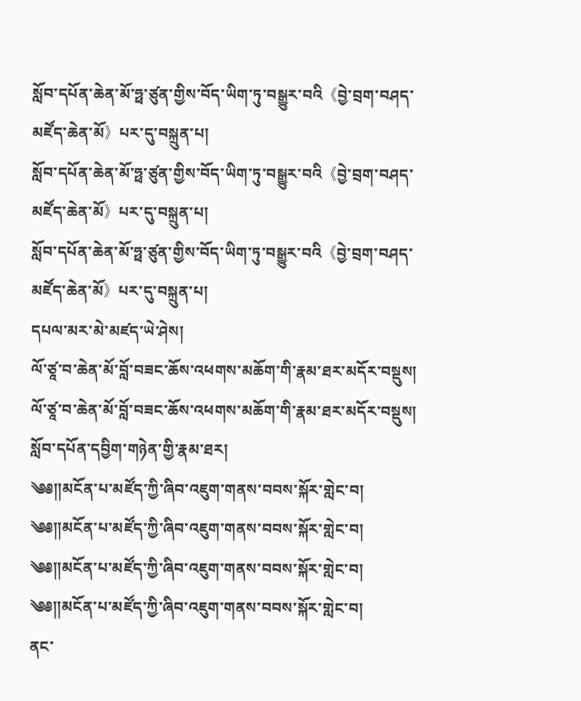སློབ་དཔོན་ཆེན་མོ་ཧྥ་ཙུན་གྱིས་བོད་ཡིག་ཏུ་བསྒྱུར་བའི《བྱེ་བྲག་བཤད་མཛོད་ཆེན་མོ》པར་དུ་བསྐྲུན་པ།
སློབ་དཔོན་ཆེན་མོ་ཧྥ་ཙུན་གྱིས་བོད་ཡིག་ཏུ་བསྒྱུར་བའི《བྱེ་བྲག་བཤད་མཛོད་ཆེན་མོ》པར་དུ་བསྐྲུན་པ།
སློབ་དཔོན་ཆེན་མོ་ཧྥ་ཙུན་གྱིས་བོད་ཡིག་ཏུ་བསྒྱུར་བའི《བྱེ་བྲག་བཤད་མཛོད་ཆེན་མོ》པར་དུ་བསྐྲུན་པ།
དཔལ་མར་མེ་མཛད་ཡེ་ཤེས།
ལོ་ཙཱ་བ་ཆེན་མོ་བློ་བཟང་ཆོས་འཕགས་མཆོག་གི་རྣམ་ཐར་མདོར་བསྡུས།
ལོ་ཙཱ་བ་ཆེན་མོ་བློ་བཟང་ཆོས་འཕགས་མཆོག་གི་རྣམ་ཐར་མདོར་བསྡུས།
སློབ་དཔོན་དབྱིག་གཉེན་གྱི་རྣམ་ཐར།
༄༅།།མངོན་པ་མཛོད་ཀྱི་ཞིབ་འཇུག་གནས་བབས་སྐོར་གླེང་བ།
༄༅།།མངོན་པ་མཛོད་ཀྱི་ཞིབ་འཇུག་གནས་བབས་སྐོར་གླེང་བ།
༄༅།།མངོན་པ་མཛོད་ཀྱི་ཞིབ་འཇུག་གནས་བབས་སྐོར་གླེང་བ།
༄༅།།མངོན་པ་མཛོད་ཀྱི་ཞིབ་འཇུག་གནས་བབས་སྐོར་གླེང་བ།
ནང་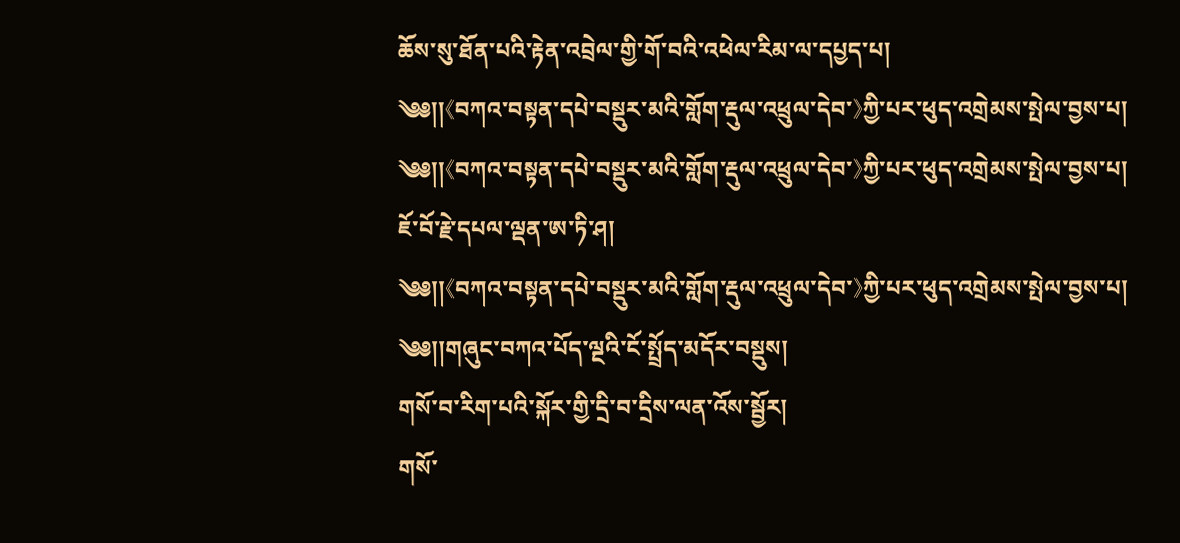ཆོས་སུ་ཐོན་པའི་རྟེན་འབྲེལ་གྱི་གོ་བའི་འཕེལ་རིམ་ལ་དཔྱད་པ།
༄༅།།《བཀའ་བསྟན་དཔེ་བསྡུར་མའི་གློག་རྡུལ་འཕྲུལ་དེབ་》ཀྱི་པར་ཕུད་འགྲེམས་སྤེལ་བྱས་པ།
༄༅།།《བཀའ་བསྟན་དཔེ་བསྡུར་མའི་གློག་རྡུལ་འཕྲུལ་དེབ་》ཀྱི་པར་ཕུད་འགྲེམས་སྤེལ་བྱས་པ།
ཇོ་བོ་རྗེ་དཔལ་ལྡན་ཨ་ཏི་ཤ།
༄༅།།《བཀའ་བསྟན་དཔེ་བསྡུར་མའི་གློག་རྡུལ་འཕྲུལ་དེབ་》ཀྱི་པར་ཕུད་འགྲེམས་སྤེལ་བྱས་པ།
༄༅།།གཞུང་བཀའ་པོད་ལྔའི་ངོ་སྤྲོད་མདོར་བསྡུས།
གསོ་བ་རིག་པའི་སྐོར་གྱི་དྲི་བ་དྲིས་ལན་འོས་སྦྱོར།
གསོ་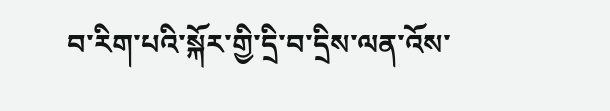བ་རིག་པའི་སྐོར་གྱི་དྲི་བ་དྲིས་ལན་འོས་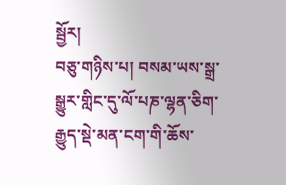སྦྱོར།
བཅུ་གཉིས་པ། བསམ་ཡས་སྒྲ་སྒྱུར་གླིང་དུ་ལོ་པཎ་ལྷན་ཅིག་རྒྱུད་སྡེ་མན་ངག་གི་ཆོས་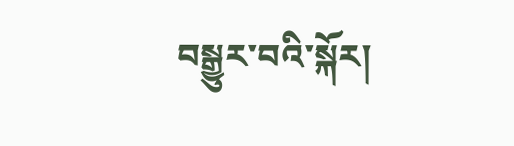བསྒྱུར་བའི་སྐོར།